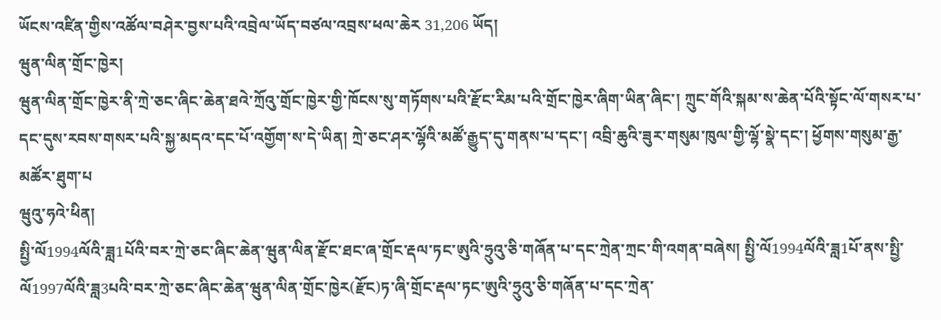ཡོངས་འཛིན་གྱིས་འཚོལ་བཤེར་བྱས་པའི་འབྲེལ་ཡོད་བཙལ་འབྲས་ཕལ་ཆེར 31,206 ཡོད།
ཝུན་ལིན་གྲོང་ཁྱེར།
ཝུན་ལིན་གྲོང་ཁྱེར་ནི་ཀྲེ་ཅང་ཞིང་ཆེན་ཐའེ་ཀྲོའུ་གྲོང་ཁྱེར་གྱི་ཁོངས་སུ་གཏོགས་པའི་རྫོང་རིམ་པའི་གྲོང་ཁྱེར་ཞིག་ཡིན་ཞིང་། ཀྲུང་གོའི་སྐམ་ས་ཆེན་པོའི་སྟོང་ལོ་གསར་པ་དང་དུས་རབས་གསར་པའི་སྐྱ་མདའ་དང་པོ་འགྱོག་ས་དེ་ཡིན། ཀྲེ་ཅང་ཤར་ལྷོའི་མཚོ་རྒྱུད་དུ་གནས་པ་དང་། འབྲི་ཆུའི་ཟུར་གསུམ་ཁུལ་གྱི་ལྷོ་སྣེ་དང་། ཕྱོགས་གསུམ་རྒྱ་མཚོར་ཐུག་པ
ཝུའུ་ཧའེ་ཕིན།
སྤྱི་ལོ1994ལོའི་ཟླ1པོའི་བར་ཀྲེ་ཅང་ཞིང་ཆེན་ཝུན་ལིན་རྫོང་ཐང་ཞ་གྲོང་རྡལ་ཏང་ཨུའི་ཧྲུའུ་ཅི་གཞོན་པ་དང་ཀྲེན་ཀྲང་གི་འགན་བཞེས། སྤྱི་ལོ1994ལོའི་ཟླ1པོ་ནས་སྤྱི་ལོ1997ལོའི་ཟླ3པའི་བར་ཀྲེ་ཅང་ཞིང་ཆེན་ཝུན་ལིན་གྲོང་ཁྱེར(རྫོང)ཏ་ཞི་གྲོང་རྡལ་ཏང་ཨུའི་ཧྲུའུ་ཅི་གཞོན་པ་དང་ཀྲེན་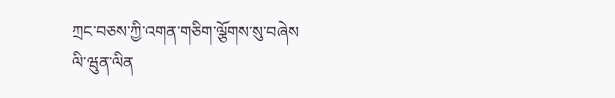ཀྲང་བཅས་ཀྱི་འགན་གཅིག་ལྕོགས་སུ་བཞེས
ལི་ཝུན་ལིན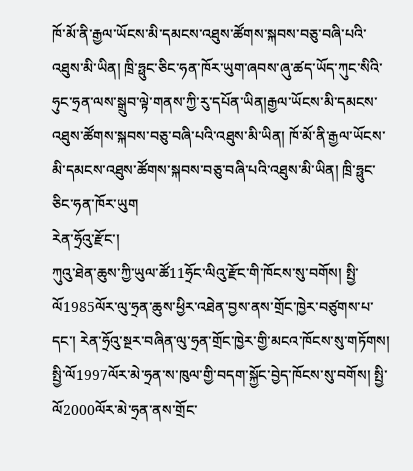ཁོ་མོ་ནི་རྒྱལ་ཡོངས་མི་དམངས་འཐུས་ཚོགས་སྐབས་བཅུ་བཞི་པའི་འཐུས་མི་ཡིན། ཁྲི་ཧྥུང་ཅིང་ཧན་ཁོར་ཡུག་ཞབས་ཞུ་ཚད་ཡོད་ཀུང་སིའི་ཧུང་ཧྲན་ལས་སྒྲུབ་ལྟེ་གནས་ཀྱི་རུ་དཔོན་ཡིན།རྒྱལ་ཡོངས་མི་དམངས་འཐུས་ཚོགས་སྐབས་བཅུ་བཞི་པའི་འཐུས་མི་ཡིན། ཁོ་མོ་ནི་རྒྱལ་ཡོངས་མི་དམངས་འཐུས་ཚོགས་སྐབས་བཅུ་བཞི་པའི་འཐུས་མི་ཡིན། ཁྲི་ཧྥུང་ཅིང་ཧན་ཁོར་ཡུག
རེན་ཧྲོའུ་རྫོང་།
ཀུའུ་ཐེན་ཆུས་ཀྱི་ཡུལ་ཚོ11ཧྲོང་ལིའུ་རྫོང་གི་ཁོངས་སུ་བགོས། སྤྱི་ལོ1985ལོར་ལུ་ཧྲན་ཆུས་ཕྱིར་འཐེན་བྱས་ནས་གྲོང་ཁྱེར་བཙུགས་པ་དང་། རེན་ཧྲོའུ་སྔར་བཞིན་ལུ་ཧྲན་གྲོང་ཁྱེར་གྱི་མངའ་ཁོངས་སུ་གཏོགས། སྤྱི་ལོ1997ལོར་མེ་ཧྲན་ས་ཁུལ་གྱི་བདག་སྐྱོང་བྱེད་ཁོངས་སུ་བགོས། སྤྱི་ལོ2000ལོར་མེ་ཧྲན་ནས་གྲོང་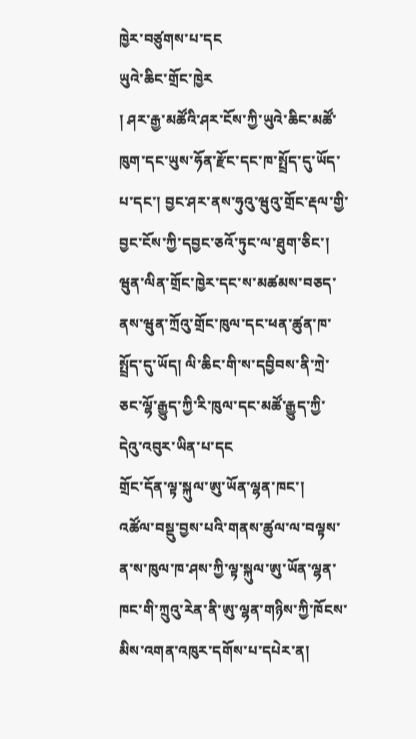ཁྱེར་བཙུགས་པ་དང
ཡུའེ་ཆིང་གྲོང་ཁྱེར
། ཤར་རྒྱ་མཚོའི་ཤར་ངོས་ཀྱི་ཡུའེ་ཆིང་མཚོ་ཁུག་དང་ཡུས་ཧོན་རྫོང་དང་ཁ་སྤྲོད་དུ་ཡོད་པ་དང་། བྱང་ཤར་ནས་ཧུའུ་ཝུའུ་གྲོང་རྡལ་གྱི་བྱང་ངོས་ཀྱི་དབྱང་ཅའོ་ཏུང་ལ་ཐུག་ཅིང་། ཝུན་ལིན་གྲོང་ཁྱེར་དང་ས་མཚམས་བཅད་ནས་ཝུན་ཀྲོའུ་གྲོང་ཁུལ་དང་ཕན་ཚུན་ཁ་སྤྲོད་དུ་ཡོད། ལི་ཆིང་གི་ས་དབྱིབས་ནི་ཀྲེ་ཅང་ལྷོ་རྒྱུད་ཀྱི་རི་ཁུལ་དང་མཚོ་རྒྱུད་ཀྱི་དེའུ་འབུར་ཡིན་པ་དང
གྲོང་དོན་ལྟ་སྐུལ་ཨུ་ཡོན་ལྷན་ཁང་།
འཚོལ་བསྡུ་བྱས་པའི་གནས་ཚུལ་ལ་བལྟས་ན་ས་ཁུལ་ཁ་ཤས་ཀྱི་ལྟ་སྐུལ་ཨུ་ཡོན་ལྷན་ཁང་གི་ཀྲུའུ་རེན་ནི་ཨུ་ལྷན་གཉིས་ཀྱི་ཁོངས་མིས་འགན་འཁུར་དགོས་པ་དཔེར་ན།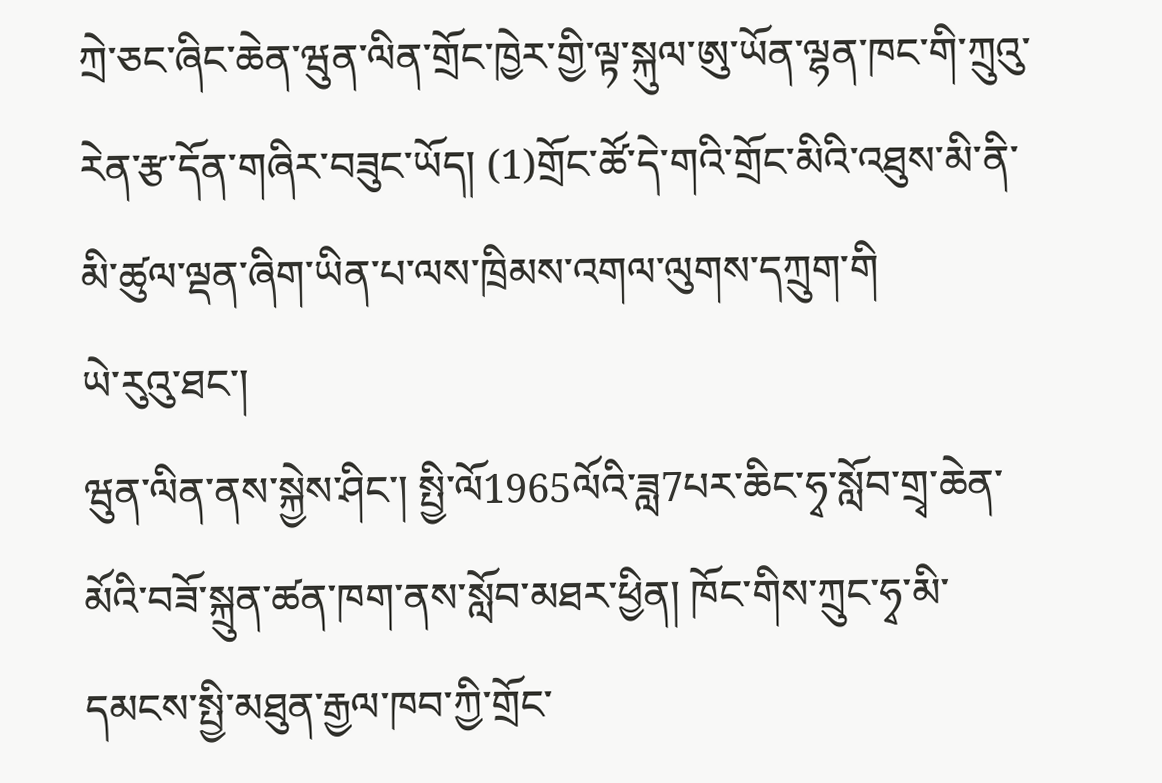ཀྲེ་ཅང་ཞིང་ཆེན་ཝུན་ལིན་གྲོང་ཁྱེར་གྱི་ལྟ་སྐུལ་ཨུ་ཡོན་ལྷན་ཁང་གི་ཀྲུའུ་རེན་རྩ་དོན་གཞིར་བཟུང་ཡོད། (1)གྲོང་ཚོ་དེ་གའི་གྲོང་མིའི་འཐུས་མི་ནི་མི་ཚུལ་ལྡན་ཞིག་ཡིན་པ་ལས་ཁྲིམས་འགལ་ལུགས་དཀྲུག་གི
ཡེ་རུའུ་ཐང་།
ཝུན་ལིན་ནས་སྐྱེས་ཤིང་། སྤྱི་ལོ1965ལོའི་ཟླ7པར་ཆིང་ཧྭ་སློབ་གྲྭ་ཆེན་མོའི་བཟོ་སྐྲུན་ཚན་ཁག་ནས་སློབ་མཐར་ཕྱིན། ཁོང་གིས་ཀྲུང་ཧྭ་མི་དམངས་སྤྱི་མཐུན་རྒྱལ་ཁབ་ཀྱི་གྲོང་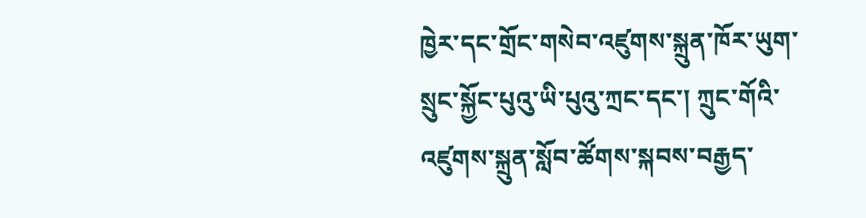ཁྱེར་དང་གྲོང་གསེབ་འཛུགས་སྐྲུན་ཁོར་ཡུག་སྲུང་སྐྱོང་པུའུ་ཡི་པུའུ་ཀྲང་དང་། ཀྲུང་གོའི་འཛུགས་སྐྲུན་སློབ་ཚོགས་སྐབས་བརྒྱད་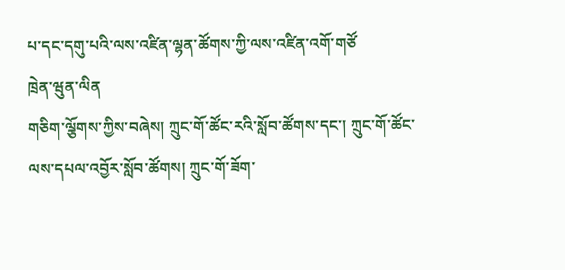པ་དང་དགུ་པའི་ལས་འཛིན་ལྷན་ཚོགས་ཀྱི་ལས་འཛིན་འགོ་གཙོ
ཁྲེན་ཝུན་ལིན
གཅིག་ལྕོགས་ཀྱིས་བཞེས། ཀྲུང་གོ་ཚོང་རའི་སློབ་ཚོགས་དང་། ཀྲུང་གོ་ཚོང་ལས་དཔལ་འབྱོར་སློབ་ཚོགས། ཀྲུང་གོ་ཟོག་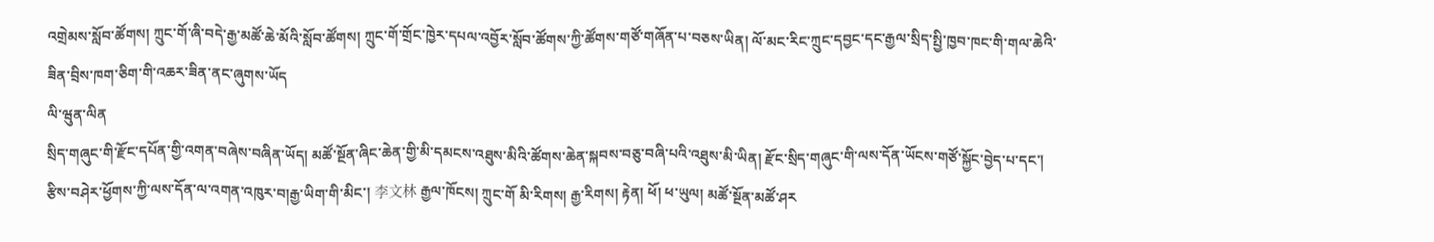འགྲེམས་སློབ་ཚོགས། ཀྲུང་གོ་ཞི་བདེ་རྒྱ་མཚོ་ཆེ་མོའི་སློབ་ཚོགས། ཀྲུང་གོ་གྲོང་ཁྱེར་དཔལ་འབྱོར་སློབ་ཚོགས་ཀྱི་ཚོགས་གཙོ་གཞོན་པ་བཅས་ཡིན། ལོ་མང་རིང་ཀྲུང་དབྱང་དང་རྒྱལ་སྲིད་སྤྱི་ཁྱབ་ཁང་གི་གལ་ཆེའི་ཟིན་བྲིས་ཁག་ཅིག་གི་འཆར་ཟིན་ནང་ཞུགས་ཡོད
ལི་ཝུན་ལིན
སྲིད་གཞུང་གི་རྫོང་དཔོན་གྱི་འགན་བཞེས་བཞིན་ཡོད། མཚོ་སྔོན་ཞིང་ཆེན་གྱི་མི་དམངས་འཐུས་མིའི་ཚོགས་ཆེན་སྐབས་བཅུ་བཞི་པའི་འཐུས་མི་ཡིན། རྫོང་སྲིད་གཞུང་གི་ལས་དོན་ཡོངས་གཙོ་སྐྱོང་བྱེད་པ་དང་། རྩིས་བཤེར་ཕྱོགས་ཀྱི་ལས་དོན་ལ་འགན་འཁུར་བ།རྒྱ་ཡིག་གི་མིང་། 李文林 རྒྱལ་ཁོངས། ཀྲུང་གོ མི་རིགས། རྒྱ་རིགས། རྟེན། ཕོ། ཕ་ཡུལ། མཚོ་སྔོན་མཚོ་ཤར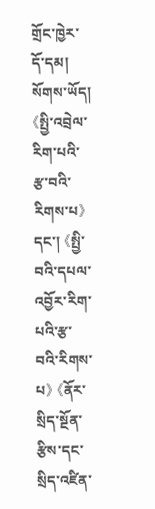གྲོང་ཁྱེར་དོ་དམ།
སོགས་ཡོད། 《སྤྱི་འབྲེལ་རིག་པའི་རྩ་བའི་རིགས་པ》དང་། 《སྤྱི་བའི་དཔལ་འབྱོར་རིག་པའི་རྩ་བའི་རིགས་པ》 《ནོར་སྲིད་སྔོན་རྩིས་དང་སྲིད་འཛིན་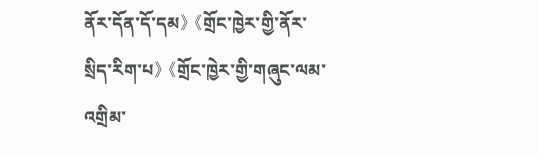ནོར་དོན་དོ་དམ》 《གྲོང་ཁྱེར་གྱི་ནོར་སྲིད་རིག་པ》 《གྲོང་ཁྱེར་གྱི་གཞུང་ལམ་འགྲིམ་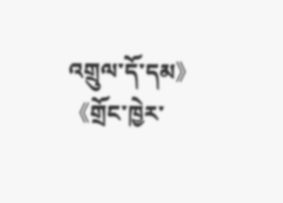འགྲུལ་དོ་དམ》 《གྲོང་ཁྱེར་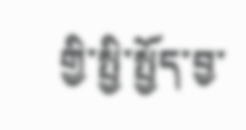གྱི་སྤྱི་སྤྱོད་བྱ་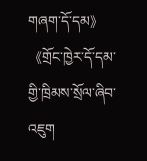གཞག་དོ་དམ》 《གྲོང་ཁྱེར་དོ་དམ་གྱི་ཁྲིམས་སྲོལ་ཞིབ་འཇུག